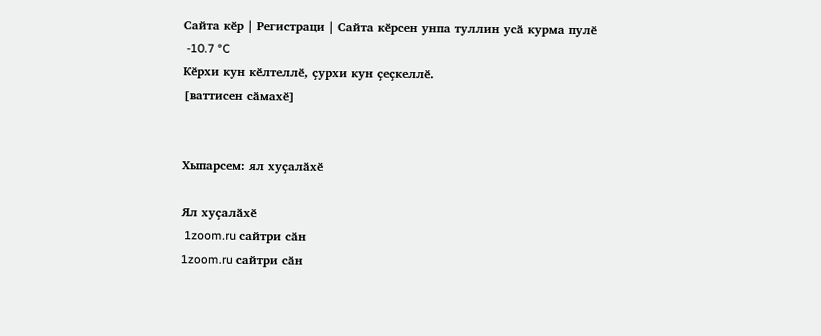Сайта кӗр | Регистраци | Сайта кӗрсен унпа туллин усӑ курма пулӗ
 -10.7 °C
Кӗрхи кун кӗлтеллӗ, ҫурхи кун ҫеҫкеллӗ.
[ваттисен сӑмахӗ]


Хыпарсем: ял хуҫалӑхӗ

Ял хуҫалӑхӗ
 1zoom.ru сайтри сӑн
1zoom.ru сайтри сӑн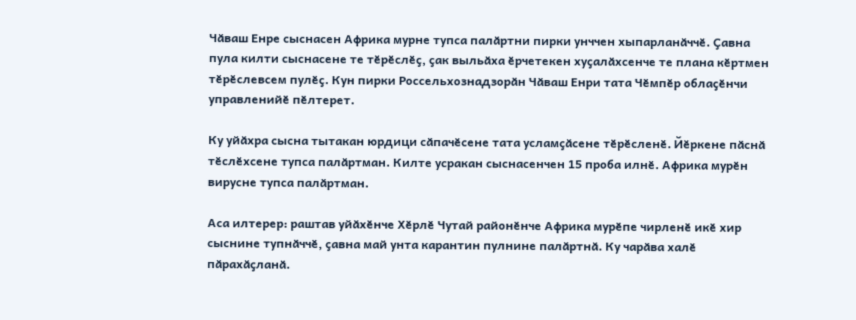Чӑваш Енре сыснасен Африка мурне тупса палӑртни пирки унччен хыпарланӑччӗ. Ҫавна пула килти сыснасене те тӗрӗслӗҫ, ҫак выльӑха ӗрчетекен хуҫалӑхсенче те плана кӗртмен тӗрӗслевсем пулӗҫ. Кун пирки Россельхознадзорӑн Чӑваш Енри тата Чӗмпӗр облаҫӗнчи управленийӗ пӗлтерет.

Ку уйӑхра сысна тытакан юрдици сӑпачӗсене тата усламҫӑсене тӗрӗсленӗ. Йӗркене пӑснӑ тӗслӗхсене тупса палӑртман. Килте усракан сыснасенчен 15 проба илнӗ. Африка мурӗн вирусне тупса палӑртман.

Аса илтерер: раштав уйӑхӗнче Хӗрлӗ Чутай районӗнче Африка мурӗпе чирленӗ икӗ хир сыснине тупнӑччӗ, ҫавна май унта карантин пулнине палӑртнӑ. Ку чарӑва халӗ пӑрахӑҫланӑ.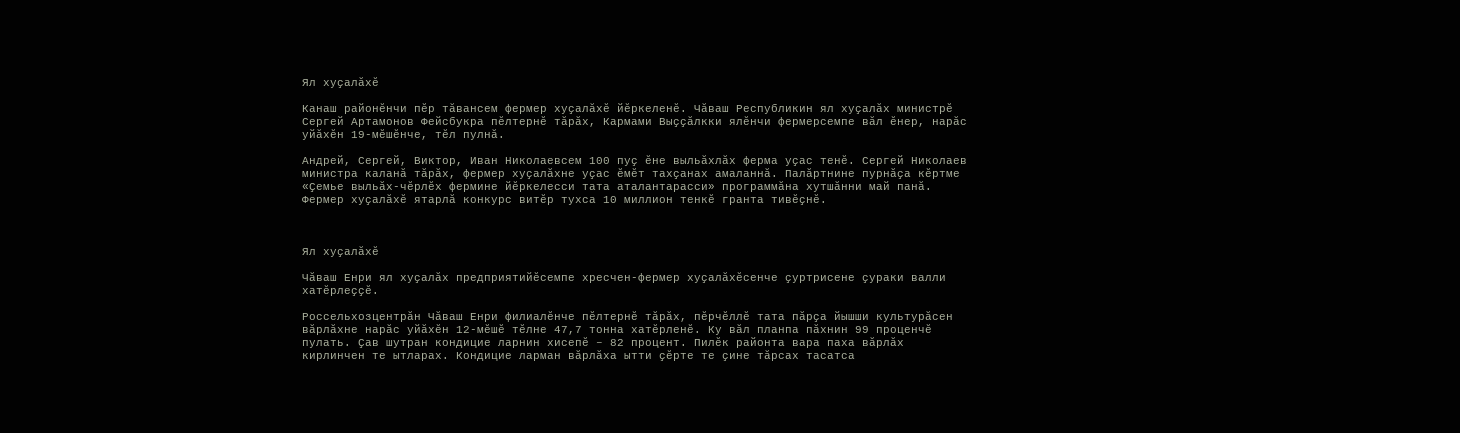Ял хуҫалӑхӗ

Канаш районӗнчи пӗр тӑвансем фермер хуҫалӑхӗ йӗркеленӗ. Чӑваш Республикин ял хуҫалӑх министрӗ Сергей Артамонов Фейсбукра пӗлтернӗ тӑрӑх, Кармами Выҫҫӑлкки ялӗнчи фермерсемпе вӑл ӗнер, нарӑс уйӑхӗн 19-мӗшӗнче, тӗл пулнӑ.

Андрей, Сергей, Виктор, Иван Николаевсем 100 пуҫ ӗне выльӑхлӑх ферма уҫас тенӗ. Сергей Николаев министра каланӑ тӑрӑх, фермер хуҫалӑхне уҫас ӗмӗт тахҫанах амаланнӑ. Палӑртнине пурнӑҫа кӗртме «Ҫемье выльӑх-чӗрлӗх фермине йӗркелесси тата аталантарасси» программӑна хутшӑнни май панӑ. Фермер хуҫалӑхӗ ятарлӑ конкурс витӗр тухса 10 миллион тенкӗ гранта тивӗҫнӗ.



Ял хуҫалӑхӗ

Чӑваш Енри ял хуҫалӑх предприятийӗсемпе хресчен-фермер хуҫалӑхӗсенче ҫуртрисене ҫураки валли хатӗрлеҫҫӗ.

Россельхозцентрӑн Чӑваш Енри филиалӗнче пӗлтернӗ тӑрӑх, пӗрчӗллӗ тата пӑрҫа йышши культурӑсен вӑрлӑхне нарӑс уйӑхӗн 12-мӗшӗ тӗлне 47,7 тонна хатӗрленӗ. Ку вӑл планпа пӑхнин 99 проценчӗ пулать. Ҫав шутран кондицие ларнин хисепӗ – 82 процент. Пилӗк районта вара паха вӑрлӑх кирлинчен те ытларах. Кондицие ларман вӑрлӑха ытти ҫӗрте те ҫине тӑрсах тасатса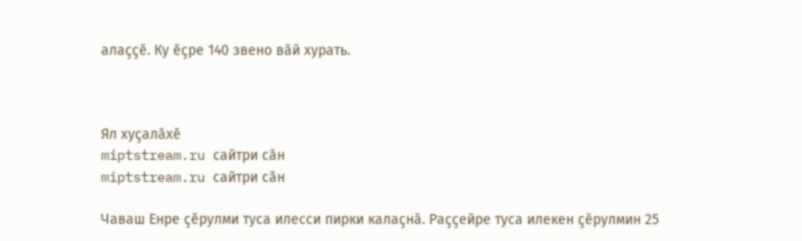алаҫҫӗ. Ку ӗҫре 140 звено вӑй хурать.



Ял хуҫалӑхӗ
miptstream.ru сайтри сӑн
miptstream.ru сайтри сӑн

Чаваш Енре ҫӗрулми туса илесси пирки калаҫнӑ. Раҫҫейре туса илекен ҫӗрулмин 25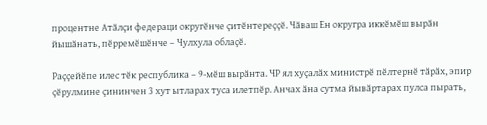процентне Атӑлҫи федераци округӗнче ҫитӗнтереҫҫӗ. Чӑваш Ен округра иккӗмӗш вырӑн йышӑнать, пӗрремӗшӗнче – Чулхула облаҫӗ.

Раҫҫейӗпе илес тӗк республика – 9-мӗш вырӑнта. ЧР ял хуҫалӑх министрӗ пӗлтернӗ тӑрӑх, эпир ҫӗрулмине ҫининчен 3 хут ытларах туса илетпӗр. Анчах ӑна сутма йывӑртарах пулса пырать,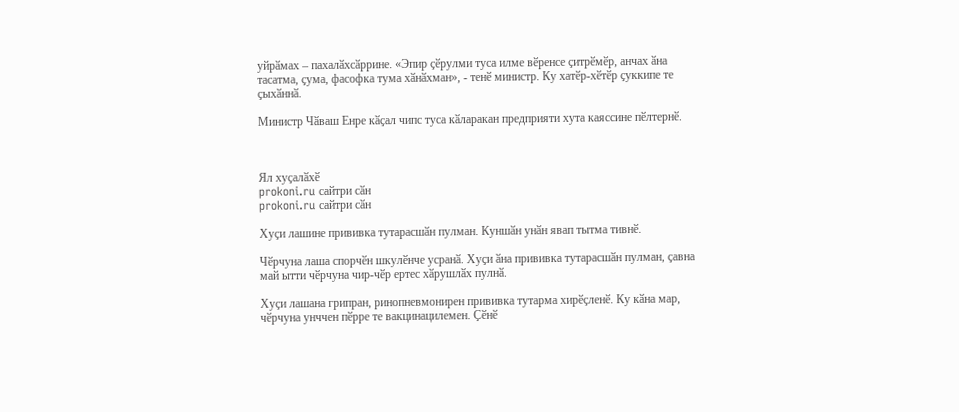уйрӑмах – пахалӑхсӑррине. «Эпир ҫӗрулми туса илме вӗренсе ҫитрӗмӗр, анчах ӑна тасатма, ҫума, фасофка тума хӑнӑхман», - тенӗ министр. Ку хатӗр-хӗтӗр ҫуккипе те ҫыхӑннӑ.

Министр Чӑваш Енре кӑҫал чипс туса кӑларакан предприяти хута каяссине пӗлтернӗ.



Ял хуҫалӑхӗ
prokoni.ru сайтри сӑн
prokoni.ru сайтри сӑн

Хуҫи лашине прививка тутарасшӑн пулман. Куншӑн унӑн явап тытма тивнӗ.

Чӗрчуна лаша спорчӗн шкулӗнче усранӑ. Хуҫи ӑна прививка тутарасшӑн пулман, ҫавна май ытти чӗрчуна чир-чӗр ертес хӑрушлӑх пулнӑ.

Хуҫи лашана грипран, ринопневмонирен прививка тутарма хирӗҫленӗ. Ку кӑна мар, чӗрчуна унччен пӗрре те вакцинацилемен. Ҫӗнӗ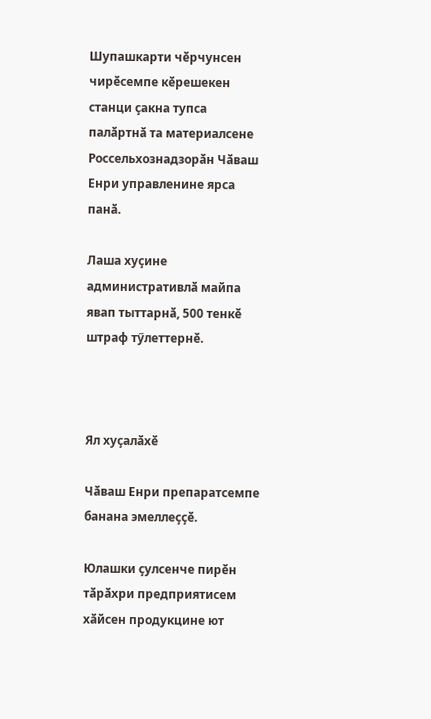Шупашкарти чӗрчунсен чирӗсемпе кӗрешекен станци ҫакна тупса палӑртнӑ та материалсене Россельхознадзорӑн Чӑваш Енри управленине ярса панӑ.

Лаша хуҫине административлӑ майпа явап тыттарнӑ, 500 тенкӗ штраф тӳлеттернӗ.



Ял хуҫалӑхӗ

Чӑваш Енри препаратсемпе банана эмеллеҫҫӗ.

Юлашки ҫулсенче пирӗн тӑрӑхри предприятисем хӑйсен продукцине ют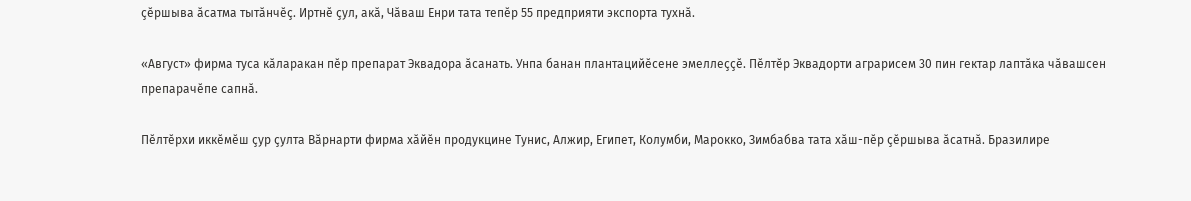ҫӗршыва ӑсатма тытӑнчӗҫ. Иртнӗ ҫул, акӑ, Чӑваш Енри тата тепӗр 55 предприяти экспорта тухнӑ.

«Август» фирма туса кӑларакан пӗр препарат Эквадора ӑсанать. Унпа банан плантацийӗсене эмеллеҫҫӗ. Пӗлтӗр Эквадорти аграрисем 30 пин гектар лаптӑка чӑвашсен препарачӗпе сапнӑ.

Пӗлтӗрхи иккӗмӗш ҫур ҫулта Вӑрнарти фирма хӑйӗн продукцине Тунис, Алжир, Египет, Колумби, Марокко, Зимбабва тата хӑш-пӗр ҫӗршыва ӑсатнӑ. Бразилире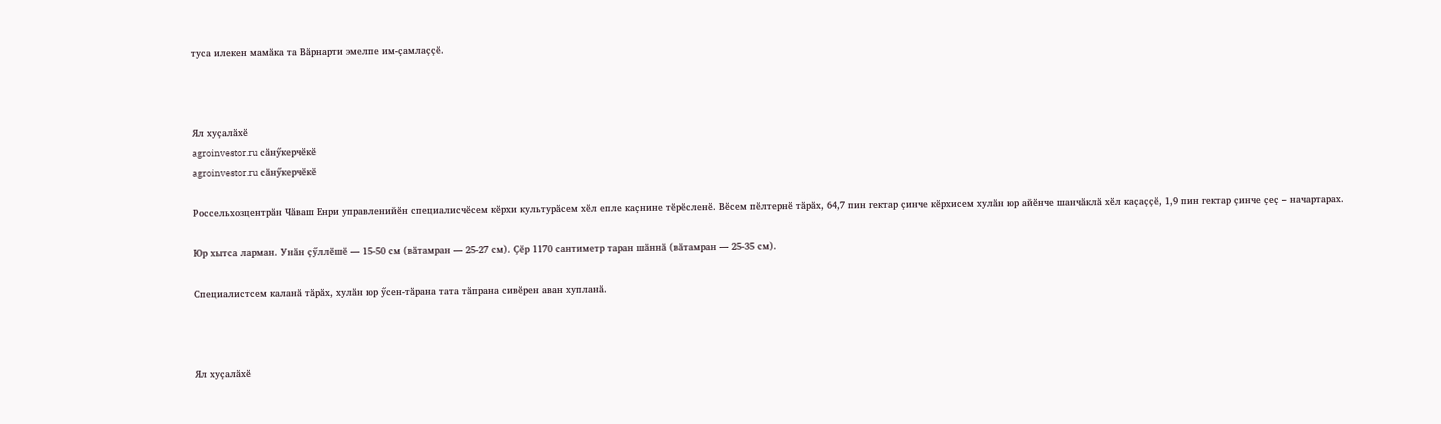туса илекен мамӑка та Вӑрнарти эмелпе им-ҫамлаҫҫӗ.



Ял хуҫалӑхӗ
agroinvestor.ru сӑнӳкерчӗкӗ
agroinvestor.ru сӑнӳкерчӗкӗ

Россельхозцентрӑн Чӑваш Енри управленийӗн специалисчӗсем кӗрхи культурӑсем хӗл епле каҫнине тӗрӗсленӗ. Вӗсем пӗлтернӗ тӑрӑх, 64,7 пин гектар ҫинче кӗрхисем хулӑн юр айӗнче шанчӑклӑ хӗл каҫаҫҫӗ, 1,9 пин гектар ҫинче ҫеҫ – начартарах.

Юр хытса ларман. Унӑн ҫӳллӗшӗ — 15-50 см (вӑтамран — 25-27 см). Ҫӗр 1170 сантиметр таран шӑннӑ (вӑтамран — 25-35 см).

Специалистсем каланӑ тӑрӑх, хулӑн юр ӳсен-тӑрана тата тӑпрана сивӗрен аван хупланӑ.



Ял хуҫалӑхӗ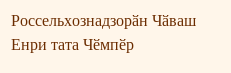Россельхознадзорӑн Чӑваш Енри тата Чӗмпӗр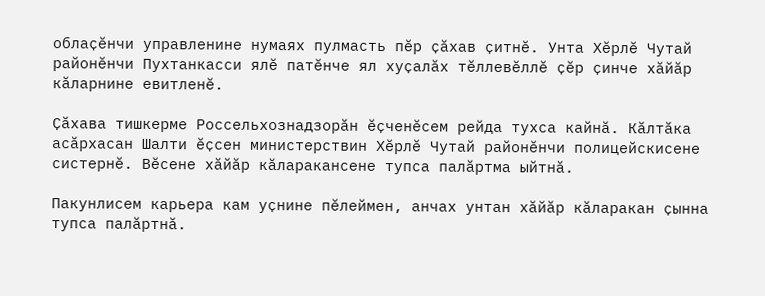облаҫӗнчи управленине нумаях пулмасть пӗр ҫӑхав ҫитнӗ. Унта Хӗрлӗ Чутай районӗнчи Пухтанкасси ялӗ патӗнче ял хуҫалӑх тӗллевӗллӗ ҫӗр ҫинче хӑйӑр кӑларнине евитленӗ.

Ҫӑхава тишкерме Россельхознадзорӑн ӗҫченӗсем рейда тухса кайнӑ. Кӑлтӑка асӑрхасан Шалти ӗҫсен министерствин Хӗрлӗ Чутай районӗнчи полицейскисене систернӗ. Вӗсене хӑйӑр кӑларакансене тупса палӑртма ыйтнӑ.

Пакунлисем карьера кам уҫнине пӗлеймен, анчах унтан хӑйӑр кӑларакан ҫынна тупса палӑртнӑ.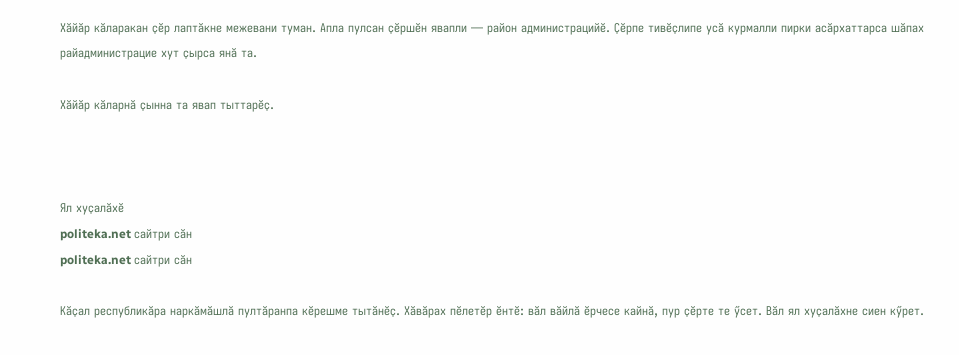Хӑйӑр кӑларакан ҫӗр лаптӑкне межевани туман. Апла пулсан ҫӗршӗн явапли — район администрацийӗ. Ҫӗрпе тивӗҫлипе усӑ курмалли пирки асӑрхаттарса шӑпах райадминистрацие хут ҫырса янӑ та.

Хӑйӑр кӑларнӑ ҫынна та явап тыттарӗҫ.



Ял хуҫалӑхӗ
politeka.net сайтри сӑн
politeka.net сайтри сӑн

Кӑҫал республикӑра наркӑмӑшлӑ пултӑранпа кӗрешме тытӑнӗҫ. Хӑвӑрах пӗлетӗр ӗнтӗ: вӑл вӑйлӑ ӗрчесе кайнӑ, пур ҫӗрте те ӳсет. Вӑл ял хуҫалӑхне сиен кӳрет.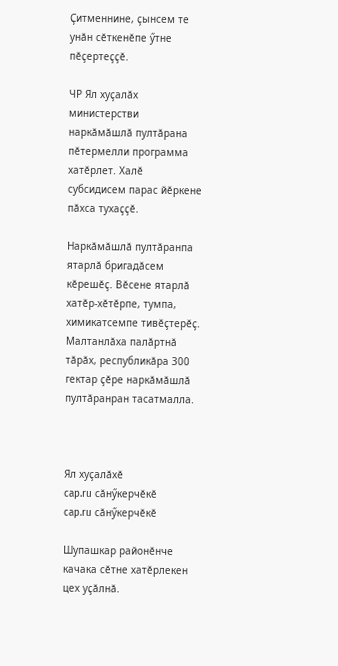Ҫитменнине, ҫынсем те унӑн сӗткенӗпе ӳтне пӗҫертеҫҫӗ.

ЧР Ял хуҫалӑх министерстви наркӑмӑшлӑ пултӑрана пӗтермелли программа хатӗрлет. Халӗ субсидисем парас йӗркене пӑхса тухаҫҫӗ.

Наркӑмӑшлӑ пултӑранпа ятарлӑ бригадӑсем кӗрешӗҫ. Вӗсене ятарлӑ хатӗр-хӗтӗрпе, тумпа, химикатсемпе тивӗҫтерӗҫ. Малтанлӑха палӑртнӑ тӑрӑх, республикӑра 300 гектар ҫӗре наркӑмӑшлӑ пултӑранран тасатмалла.



Ял хуҫалӑхӗ
cap.ru сӑнӳкерчӗкӗ
cap.ru сӑнӳкерчӗкӗ

Шупашкар районӗнче качака сӗтне хатӗрлекен цех уҫӑлнӑ.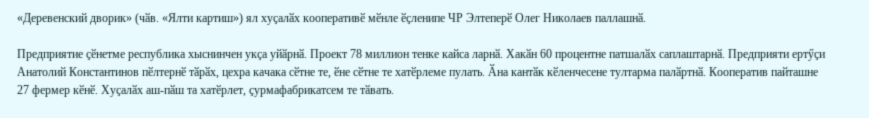«Деревенский дворик» (чӑв. «Ялти картиш») ял хуҫалӑх кооперативӗ мӗнле ӗҫленипе ЧР Элтеперӗ Олег Николаев паллашнӑ.

Предприятие ҫӗнетме республика хыснинчен укҫа уйӑрнӑ. Проект 78 миллион тенке кайса ларнӑ. Хакӑн 60 процентне патшалӑх саплаштарнӑ. Предприяти ертӳҫи Анатолий Константинов пӗлтернӗ тӑрӑх, цехра качака сӗтне те, ӗне сӗтне те хатӗрлеме пулать. Ӑна кантӑк кӗленчесене тултарма палӑртнӑ. Кооператив пайташне 27 фермер кӗнӗ. Хуҫалӑх аш-пӑш та хатӗрлет, ҫурмафабрикатсем те тӑвать.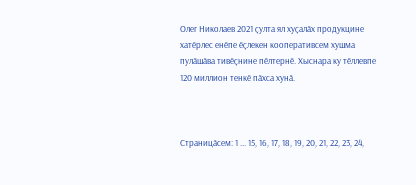Олег Николаев 2021 ҫулта ял хуҫалӑх продукцине хатӗрлес енӗпе ӗҫлекен кооперативсем хушма пулӑшӑва тивӗҫнине пӗлтернӗ. Хыснара ку тӗллевпе 120 миллион тенкӗ пӑхса хунӑ.



Страницӑсем: 1 ... 15, 16, 17, 18, 19, 20, 21, 22, 23, 24,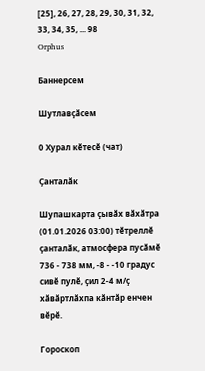[25], 26, 27, 28, 29, 30, 31, 32, 33, 34, 35, ... 98
Orphus

Баннерсем

Шутлавҫӑсем

0 Хурал кӗтесӗ (чат)

Ҫанталӑк

Шупашкарта ҫывӑх вӑхӑтра (01.01.2026 03:00) тӗтреллӗ ҫанталӑк, атмосфера пусӑмӗ 736 - 738 мм, -8 - -10 градус сивӗ пулӗ, ҫил 2-4 м/ҫ хӑвӑртлӑхпа кӑнтӑр енчен вӗрӗ.

Гороскоп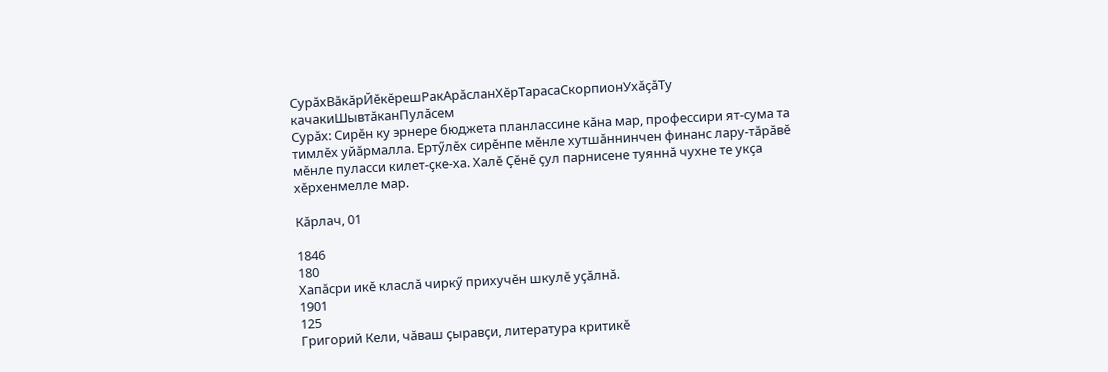СурӑхВӑкӑрЙӗкӗрешРакАрӑсланХӗрТарасаСкорпионУхӑҫӑТу качакиШывтӑканПулӑсем
Сурӑх: Сирӗн ку эрнере бюджета планлассине кӑна мар, профессири ят-сума та тимлӗх уйӑрмалла. Ертӳлӗх сирӗнпе мӗнле хутшӑннинчен финанс лару-тӑрӑвӗ мӗнле пуласси килет-ҫке-ха. Халӗ Ҫӗнӗ ҫул парнисене туяннӑ чухне те укҫа хӗрхенмелле мар.

Кӑрлач, 01

1846
180
Хапӑсри икӗ класлӑ чиркӳ прихучӗн шкулӗ уҫӑлнӑ.
1901
125
Григорий Кели, чӑваш ҫыравҫи, литература критикӗ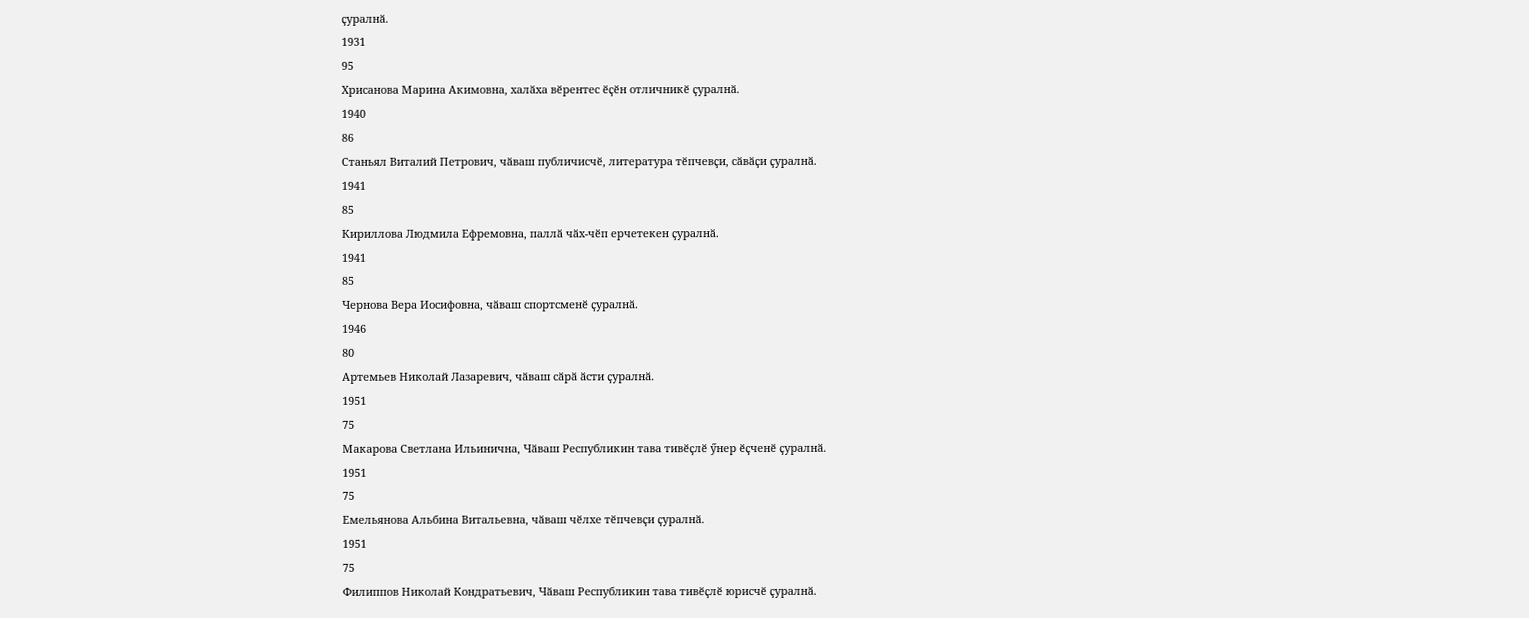ҫуралнӑ.
1931
95
Хрисанова Марина Акимовна, халӑха вӗрентес ӗҫӗн отличникӗ ҫуралнӑ.
1940
86
Станьял Виталий Петрович, чӑваш публичисчӗ, литература тӗпчевҫи, сӑвӑҫи ҫуралнӑ.
1941
85
Кириллова Людмила Ефремовна, паллӑ чӑх-чӗп ерчетекен ҫуралнӑ.
1941
85
Чернова Вера Иосифовна, чӑваш спортсменӗ ҫуралнӑ.
1946
80
Артемьев Николай Лазаревич, чӑваш сӑрӑ ӑсти ҫуралнӑ.
1951
75
Макарова Светлана Ильинична, Чӑваш Республикин тава тивӗҫлӗ ӳнер ӗҫченӗ ҫуралнӑ.
1951
75
Емельянова Альбина Витальевна, чӑваш чӗлхе тӗпчевҫи ҫуралнӑ.
1951
75
Филиппов Николай Кондратьевич, Чӑваш Республикин тава тивӗҫлӗ юрисчӗ ҫуралнӑ.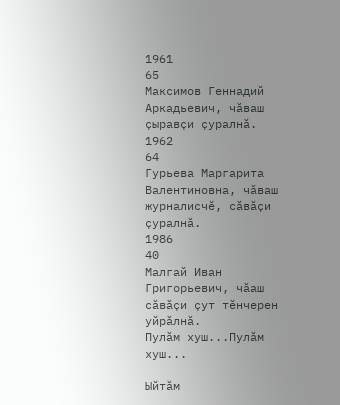1961
65
Максимов Геннадий Аркадьевич, чӑваш ҫыравҫи ҫуралнӑ.
1962
64
Гурьева Маргарита Валентиновна, чӑваш журналисчӗ, сӑвӑҫи ҫуралнӑ.
1986
40
Малгай Иван Григорьевич, чӑаш сӑвӑҫи ҫут тӗнчерен уйрӑлнӑ.
Пулӑм хуш...Пулӑм хуш...

Ыйтӑм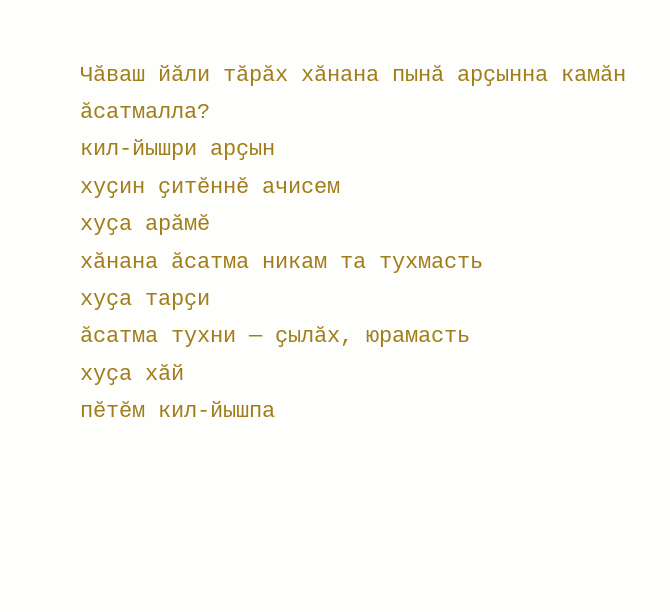Чӑваш йӑли тӑрӑх хӑнана пынӑ арҫынна камӑн ӑсатмалла?
кил-йышри арҫын
хуҫин ҫитӗннӗ ачисем
хуҫа арӑмӗ
хӑнана ӑсатма никам та тухмасть
хуҫа тарҫи
ӑсатма тухни — ҫылӑх, юрамасть
хуҫа хӑй
пӗтӗм кил-йышпа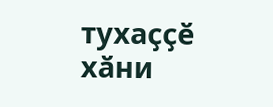тухаҫҫӗ
хӑни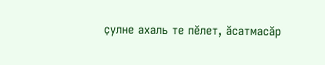ҫулне ахаль те пӗлет, ӑсатмасӑр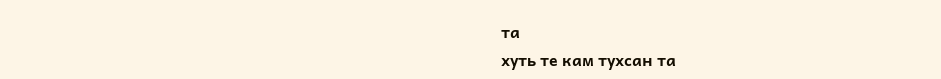та
хуть те кам тухсан та